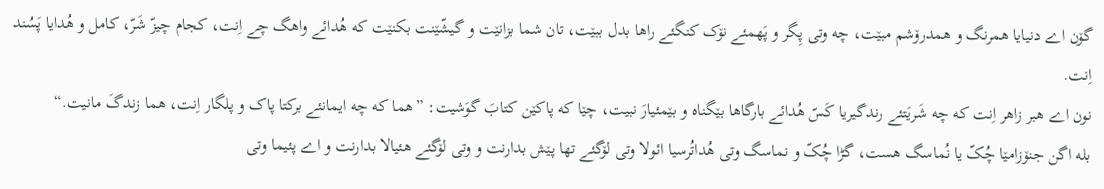گۆن اے دنیایا همرنگ و همدرۆشم مبێت، چه وتی پِگر و پَهمئے نۆک کنگئے راها بدل ببێت، تان شما بزانێت و گیشّێنت بکنێت که هُدائے واهگ چے اِنت، کجام چیزّ شَرّ، کامل و هُدایا پَسُند اِنت.
نون اے هبر زاهر اِنت که چه شَریَتئے رندگیریا کَسّ هُدائے بارگاها بێگناه و بێمئیارَ نبیت، چێا که پاکێن کتابَ گوَشیت: ”هما که چه ایمانئے برکتا پاک و پلگار اِنت، هما زندگَ مانیت.“
بله اگن جنۆزامێا چُکّ یا نُماسگ هست، گڑا چُکّ و نماسگ وتی هُداتُرسیا ائولا وتی لۆگئے تها پێش بدارنت و وتی لۆگئے هئیالا بدارنت و اے پئیما وتی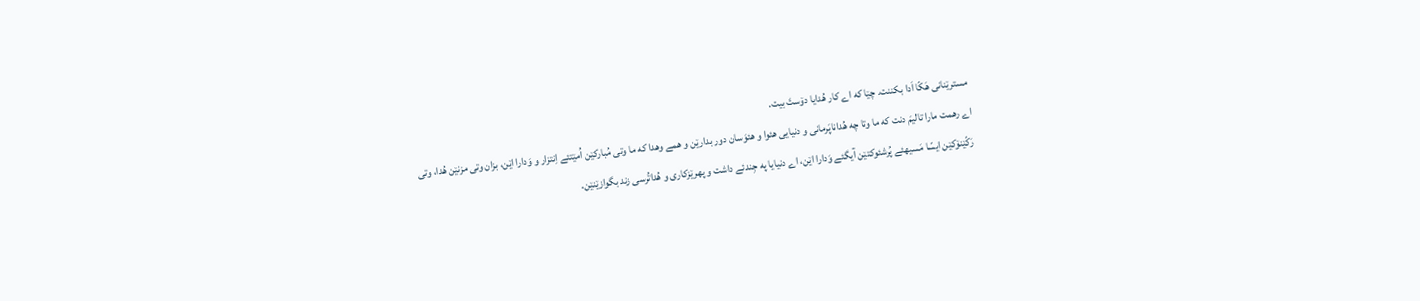مسترێنانی هَکّا اَدا بکننت. چێا که اے کار هُدایا دۆستَ بیت.
اے رهمت مارا تالیمَ دنت که ما وتا چه هُداناپَرمانی و دنیایی هئوا و هئوَسان دور بدارێن و همے وهدا که ما وتی مُبارکێن اُمێتئے اِنتزار و وَدارا اێن، بزان وتی مزنێن هُدا، وتی رَکّێنۆکێن ایسّا مَسیهئے پُرشئوکتێن آیگئے وَدارا اێن، اے دنیایا په جِندئے داشت و پهرێزکاری و هُداتُرسی زند بگوازێنێن.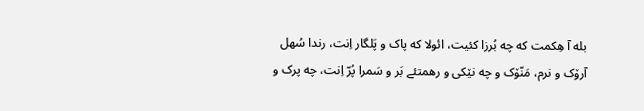بله آ هِکمت که چه بُرزا کئیت، ائولا که پاک و پَلگار اِنت، رندا سُهل آرۆک و نرم، مَنّۆک و چه نێکی و رهمتئے بَر و سَمرا پُرّ اِنت، چه پرک و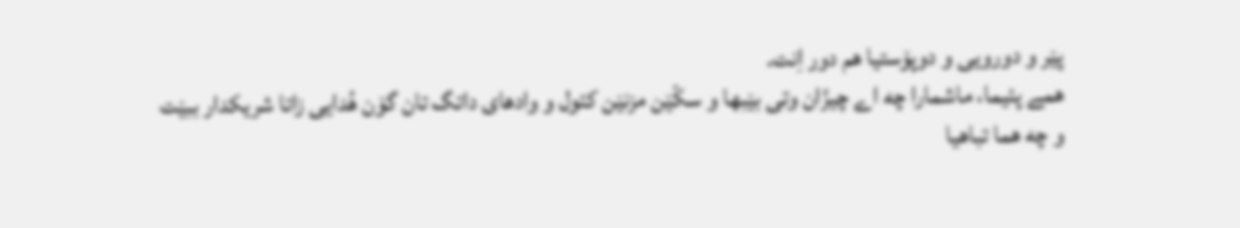پێر و دورویی و دوپۆستیا هم دور اِنت.
همے پئیما، ماشمارا چه اے چیزّان وتی بێبها و سکّێن مزنێن کئول و وادهای داتگ تان گۆن هُدایی زاتا شریکدار ببێت و چه هما تباهیا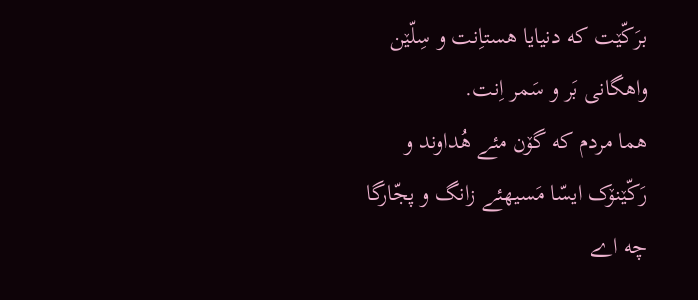برَکّێت که دنیایا هستاِنت و سِلّێن واهگانی بَر و سَمر اِنت.
هما مردم که گۆن مئے هُداوند و رَکّێنۆک ایسّا مَسیهئے زانگ و پجّارگا چه اے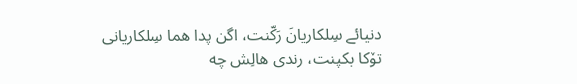دنیائے سِلکاریانَ رَکّنت، اگن پدا هما سِلکاریانی تۆکا بکپنت، رندی هالِش چه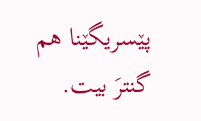پێسریگێنا هم گنترَ بیت.